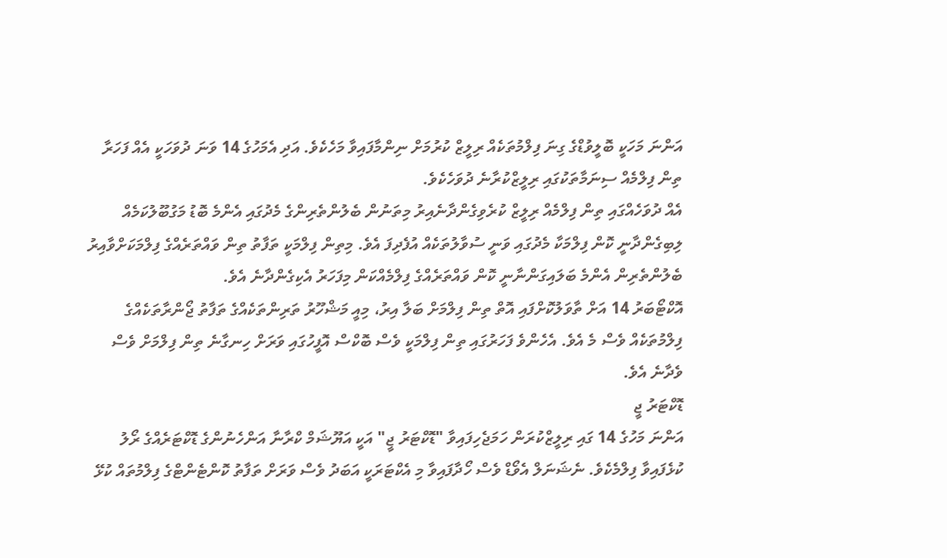އަންނަ މަހަކީ ބޮލީވުޑްގެ ގިނަ ފިލްމުތަކެއް ރިލީޒް ކުރުމަށް ނިންމާފައިވާ މަހެކެވެ. އަދި އެމަހުގެ 14 ވަނަ ދުވަހަކީ އެއް ފަހަރާ ތިން ފިލްމެއް ސިނަމާތަކުގައި ރިލީޒްކުރާނެ ދުވަހެކެވެ.
އެއް ދުވަހެއްގައި ތިން ފިލްމެއް ރިލީޒް ކުރެވިގެންދާނެއިރު މިތަނުން ބެލުންތެރިންގެ މެދުގައި އެންމެ ބޮޑު މަގުބޫލުކަމެއް ލިބިގެންދާނީ ކޮން ފިލްމަކާ މެދުގައި ވަނީ ސުވާލުތަކެއް އުފެދިފަ އެވެ. މިތިން ފިލްމަކީ ތަފާތު ތިން ވައްތަރެއްގެ ފިލްމަކަށްވާއިރު ބެލުންތެރިން އެންމެ ބަލައިގަންނާނީ ކޮން ވައްތަރެއްގެ ފިލްމެއްކަން މިފަހަރު އެކިގެންދާނެ އެވެ.
އޮކްޓޯބަރު 14 އަށް ތާވަލުކޮށްފައި އޮތް ތިން ފިލްމަށް ބަލާ އިރު، މިއީ މަޝްހޫރު ތަރިންތަކެއްގެ ތަފާތު ޖޯންރާތަކެއްގެ ފިލްމުތަކެއް ވެސް މެ އެވެ. އެހެންވެ ފަހަރުގައި ތިން ފިލްމަކީ ވެސް ބޮކްސް އޮފީހުގައި ވަރަށް ހިނގާނެ ތިން ފިލްމަށް ވެސް ވެދާނެ އެވެ.
ޑޮކްޓަރު ޖީ
އަންނަ މަހުގެ 14 ގައި ރިލީޒްކުރަން ހަމަޖެހިފައިވާ "ޑޮކްޓަރު ޖީ" އަކީ އަޔޫޝަމް ކްރާނާ އަންހެނުންގެ ޑޮކްޓަރެއްގެ ރޯލު ކުޅެފައިވާ ފިލްމެކެވެ. ނެޝަނަލް އެވޯޑް ވެސް ހޯދާފައިވާ މި އެކްޓަރަކީ އަބަދު ވެސް ވަރަށް ތަފާތު ކޮންޓެންޓްގެ ފިލްމުތައް ކުޅޭ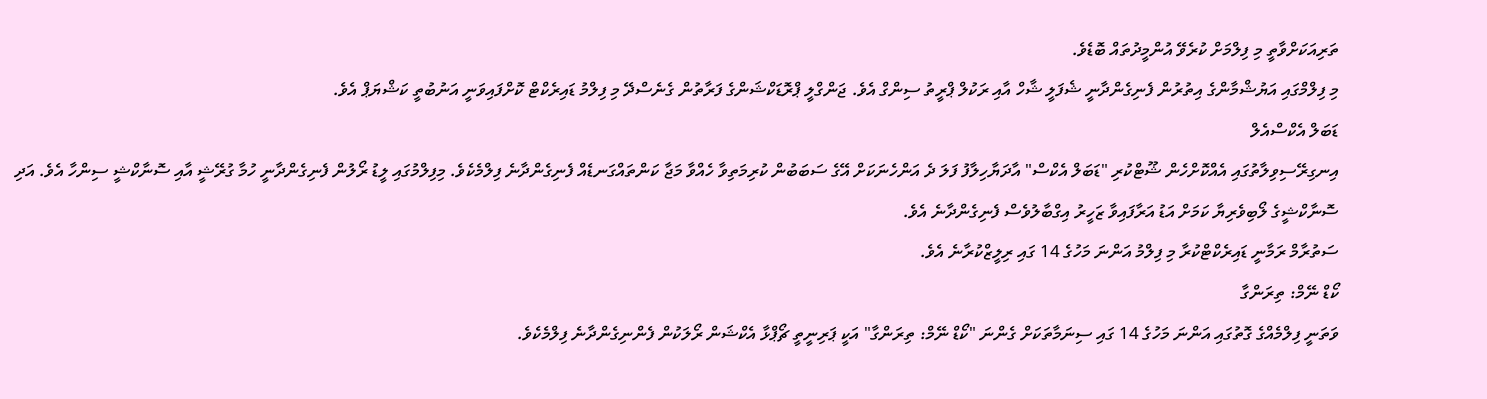ތަރިއަކަށްވާތީ މި ފިލްމަށް ކުރެވޭ އުންމީދުތައް ބޮޑެވެ.
މި ފިލްމްގައި އަޔުޝްމާންގެ އިތުރުން ފެނިގެންދާނީ ޝެފަލީ ޝާހް އާއި ރަކުލް ޕްރީތު ސިންގް އެވެ. ޖަންގްލީ ޕްރޮޑަކްޝަންގެ ފަރާތުން ގެނެސްދޭ މި ފިލްމު ޑައިރެކްޓް ކޮށްފައިވަނީ އަނުބުތީ ކަޝްޔަޕް އެވެ.
ޑަބަލް އެކްސްއެލް
އިނގިރޭސިވިލާތުގައި އެއްކޮށްހެން ޝޫޓްކުރި "ޑަބަލް އެކްސް" އާދަޔާހިލާފު ފަލަ ދެ އަންހެނަކަށް އޭގެ ސަބަބުން ކުރިމަތިވާ ހެއްވާ މަޖާ ކަންތައްގަނޑެއް ފެނިގެންދާނެ ފިލްމެކެވެ. މިފިލްމުގައި ލީޑު ރޯލުން ފެނިގެންދާނީ ހުމާ ގުރޭޝީ އާއި ސޮނާކްޝީ ސިންހާ އެވެ. އަދި ސޮނާކްޝީގެ ލޯބިވެރިޔާ ކަމަށް އަޑު އަރާފައިވާ ޒަހީރު އިގްބާލުވެސް ފެނިގެންދާނެ އެވެ.
ސަތުރާމް ރަމާނީ ޑައިރެކްޓްކުރާ މި ފިލްމު އަންނަ މަހުގެ 14 ގައި ރިލީޒްކުރާނެ އެވެ.
ކޯޑް ނޭމް: ތިރަންގާ
ވަތަނީ ފިލްމެއްގެ ގޮތުގައި އަންނަ މަހުގެ 14 ގައި ސިނަމާތަކަށް ގެންނަ "ކޯޑް ނޭމް: ތިރަންގާ" އަކީ ޕަރިނީތީ ޗޯޕްޅާ އެކްޝަން ރޯލަކުން ފެންނިގެންދާނެ ފިލްމެކެވެ.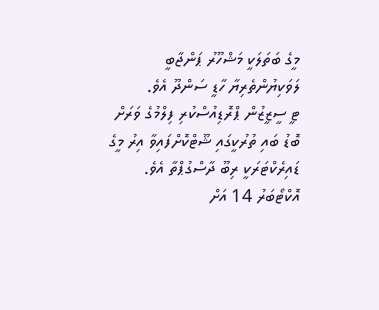މީގެ ބަތަލަކީ މަޝްހޫރު ޕަންޖާބީ ލަވަކިޔުންތެރިޔާ ހާޑީ ސަންދޫ އެވެ.
ޓީ ސީޒީޒުން ޕްރޮޑިއުސްކުރި ފިލްމުގެ ވަރަށް ބޮޑު ބައި ތުރުކީގައި ޝޫޓްކޮށްފައިވާ އިރު މީގެ ޑައިރެކްޓަރަކީ ރިބޫ ދާސްގުޕްތާ އެވެ. އޮކްޓޯބަރު 14 އަށް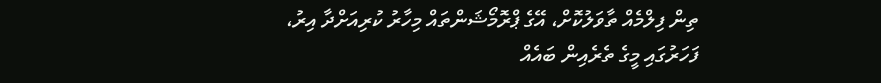ތިން ފިލްމެއް ތާވަލުކޮށް، އޭގެ ޕްރޮމޯޝަންތައް މިހާރު ކުރިއަށްދާ އިރު، ފަހަރުގައި މީގެ ތެރެއިން ބައެއް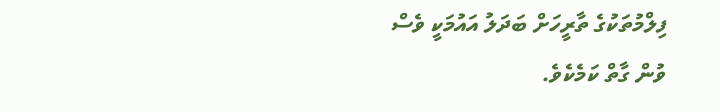ފިލްމުތަކުގެ ތާރީހަށް ބަދަލު އައުމަކީ ވެސް ވުން ގާތް ކަމެކެވެ.